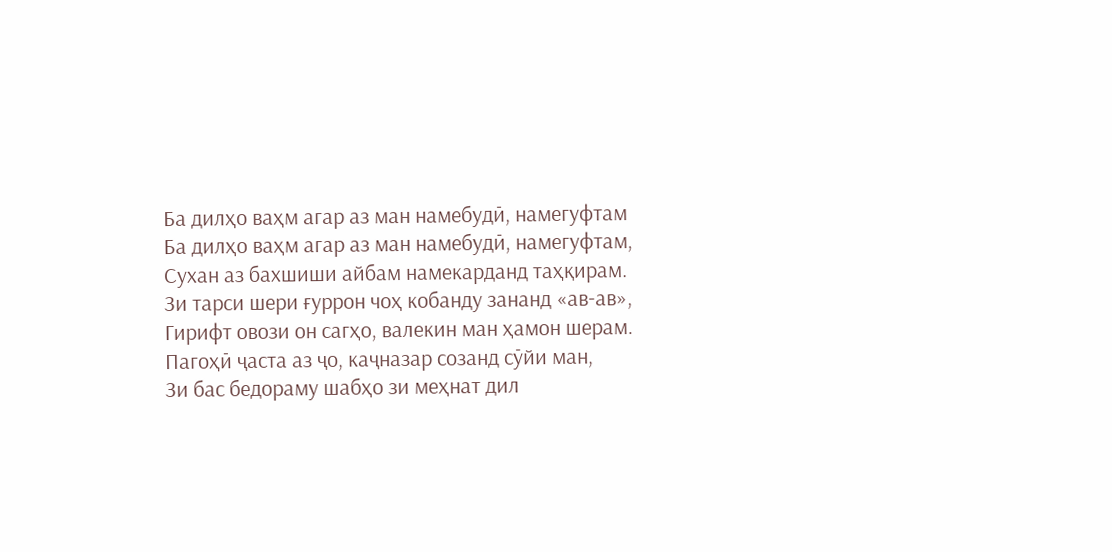Ба дилҳо ваҳм агар аз ман намебудӣ, намегуфтам
Ба дилҳо ваҳм агар аз ман намебудӣ, намегуфтам,
Сухан аз бахшиши айбам намекарданд таҳқирам.
Зи тарси шери ғуррон чоҳ кобанду зананд «ав-ав»,
Гирифт овози он сагҳо, валекин ман ҳамон шерам.
Пагоҳӣ ҷаста аз ҷо, каҷназар созанд сӯйи ман,
Зи бас бедораму шабҳо зи меҳнат дил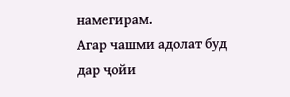намегирам.
Агар чашми адолат буд дар ҷойи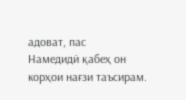адоват, пас
Намедидӣ қабеҳ он корҳои нағзи таъсирам.